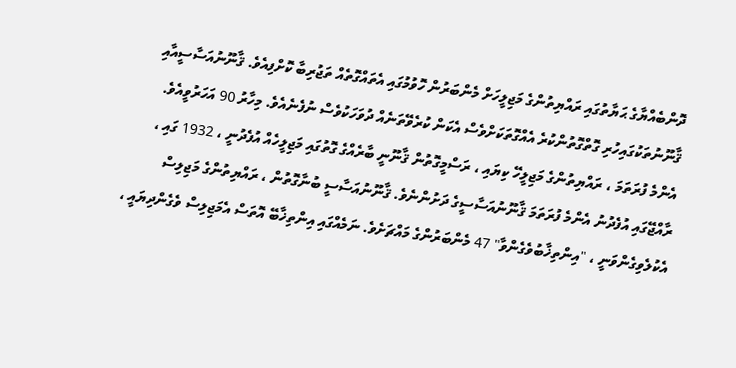ދޮންބެއްޔާގެ ޙަޔާތުގައި ރައްޔިތުންގެ މަޖިލީހަށް މެންބަރުން ހޮވުމުގައި އެތައްގޮތެއް ތަޖުރިބާ ކޮށްފިއެވެ. ޤާނޫނުއަސާސީއާއި ޤާނޫނުތަކުގައިހުރި ގޮތްގޮތުންކުރެ އެއްގޮތަކަށްވެސް އެކަން ކުރެވޭތަނެއް ދުވަހަކުވެސް ނުފެނެއެވެ. މިހާރު 90 އަހަރުވީއެވެ.
އެންމެ ފުރަތަމަ ، ރައްޔިތުންގެ މަޖިލީހޭ ކިޔައި ، ރަސްމީގޮތުން ޤާނޫނީ ބާރެއްގެ ގޮތުގައި މަޖިލީހެއް އުފެދުނީ ، 1932 ގައި ، ރާއްޖޭގައި އުފެދުނު އެންމެ ފުރަތަމަ ޤާނޫނުއަސާސީގެ ދަށުންނެވެ. ޤާނޫނުއަސާސީ ބުނާގޮތުން ، ރައްޔިތުންގެ މަޖިލިސް އެކުލެވިގެންވަނީ ، "އިންތިޚާބުވެގެންވާ" 47 މެންބަރުންގެ މައްޗަށެވެ. ނަމެއްގައި އިންތިޚާބޭ އޮތަސް އެމަޖިލިސް ވެގެންދިޔައީ ،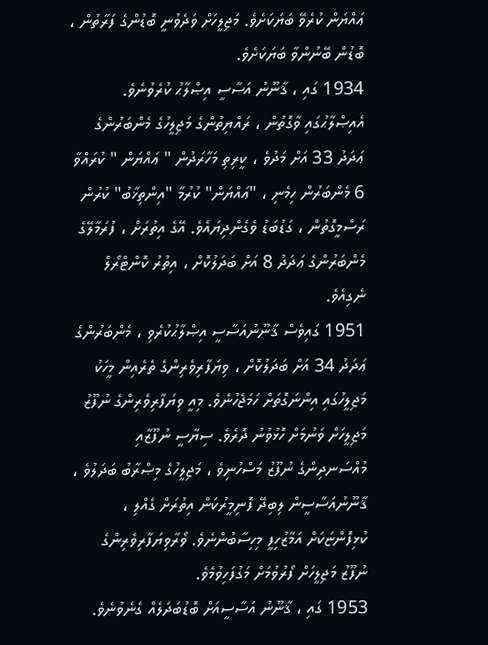ޢައްޔަން ކުރެވޭ ބަޔަކަށެވެ. މަޖިލީހަށް ވަދެވުނީ ބޮޑުންގެ ފަރާތުން ، ބޮޑުން ބޭނުންވާ ބަޔަކަށެވެ.
1934 ގައި ، ޤާނޫނު އަސާސީ އިޞްލާޙު ކުރެވުނެވެ. އެއިޞްލާޙުގައި ވާގޮތުން ، ރައްޔިތުންގެ މަޖިލީހުގެ މެންބަރުންގެ ޢަދަދު 33 އަށް މަދުވެ ، ކީރިތި މަހާރަދުން " ޢައްޔަން " ކުރައްވާ 6 މެންބަރުން ހިމެނި ، "ޢައްޔަން" ކުރުމާ "އިންތިޚާބު" ކުރުން ރަސްމީގޮތުން ، ގަޑުބަޑު ވެގެންދިޔައެވެ. އޭގެ އިތުރަށް ، ފުރަމާލޭގެ މެންބަރުންގެ ޢަދަދު 8 އަށް ބަދަލުކޮށް ، އިތުރު ކޮންޓްރޯލް ނެގިއެވެ.
1951 ގައިވެސް ޤާނޫނުއަސާސީ އިޞްލާޙުކުރެވި ، މެންބަރުންގެ ޢަދަދު 34 އަށް ބަދަލުކޮށް ، ވިޔަފާރިވެރިންގެ ތެރެއިން މީހަކު މަޖިލީހުގައި އިންނަގޮތަށް ހަމަޖެހުނެވެ. މިއީ ވިޔަފާރިވެރިންގެ ނުފޫޒު މަޖިލީހަށް ވަނުމަށް ހޮޅުވުނު ދޮރެވެ. ސިޔާސީ ނުފޫޒާއި މުއްސަނދިންގެ ނުފޫޒު މަސްހުނިވެ ، މަޖިލީހުގެ މިޞްރާބު ބަދަލުވެ ، ޤާނޫނުއަސާސީން ލިބިދޭ ފޮނިމީރުކަން އިތުރަށް ގެއްލި ، ކުޅިފޮންޏަކަށް އަމާޒުހިފީ މިހިސާބުންނެވެ. ވޯރާވިޔަފާރިވެރިންގެ ނުފޫޒު މަޖިލީހަށް ފޯރުވުމަށް މަގުފަހިވުމެވެ.
1953 ގައި ، ޤާނޫނު އަސާސީއަށް ބޮޑުބަދަލެއް ގެނެވުނެވެ.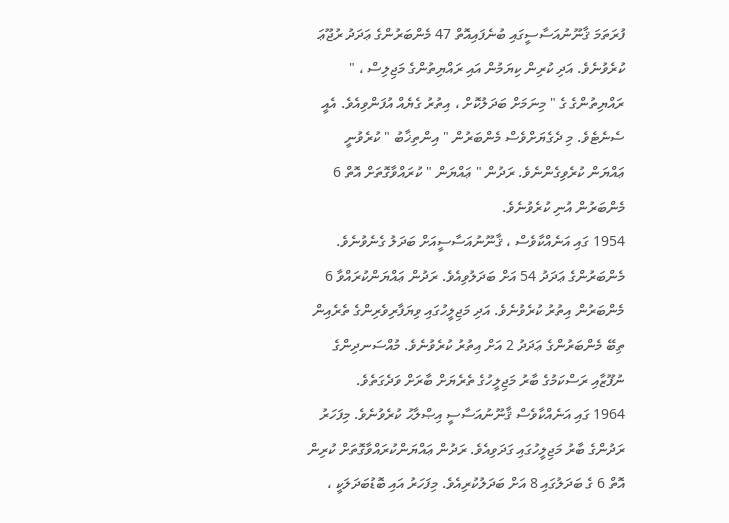ފުރަތަމަ ޤާނޫނުއަސާސީގައި ބުނެފައިއޮތް 47 މެންބަރުންގެ ޢަދަދު ރުޖޫޢަ ކުރެވުނެވެ. އަދި ކުރިން ކިޔަމުން އައި ރައްޔިތުންގެ މަޖިލިސް ، " ރައްޔިތުންގެ ގެ " މިނަމަށް ބަދަލުކޮށް ، އިތުރު ގެޔެއް އުފަންވިއެވެ. އެއީ ސެނެޓެވެ. މި ދެގެޔަށްވެސް މެންބަރުން " އިންތިޚާބު " ކުރެވުނީ ޢައްޔަން ކުރެވިގެންނެވެ. ރަދުން " ޢައްޔަން " ކުރައްވާގޮތަށް އޮތް 6 މެންބަރުން އުނި ކުރެވުނެވެ.
1954 ގައި އަނެއްކާވެސް ، ޤާނޫނުއަސާސީއަށް ބަދަލު ގެނެވުނެވެ. މެންބަރުންގެ ޢަދަދު 54 އަށް ބަދަލުވިއެވެ. ރަދުން ޢައްޔަންކުރައްވާ 6 މެންބަރުން އިތުރު ކުރެވުނެވެ. އަދި މަޖިލީހުގައި ވިޔަފާރިވެރިންގެ ތެރެއިން ތިބޭ މެންބަރުންގެ ޢަދަދު 2 އަށް އިތުރު ކުރެވުނެވެ. މުއްސަނދިންގެ ނުފޫޒާއި ރަސްކަމުގެ ބާރު މަޖިލީހުގެ ތެރެޔަށް ބާރަށް ވަދެގަތެވެ.
1964 ގައި އަނެއްކާވެސް ޤާނޫނުއަސާސީ އިޞްލާޙު ކުރެވުނެވެ. މިފަހަރު ރަދުންގެ ބާރު މަޖިލީހުގައި ގަދަވިއެވެ. ރަދުން ޢައްޔަންކުރައްވާގޮތަށް ކުރިން އޮތް 6 ގެ ބަދަލުގައި 8 އަށް ބަދަލުކުރިއެވެ. މިފަހަރު އައި ބޮޑުބަދަލަކީ ،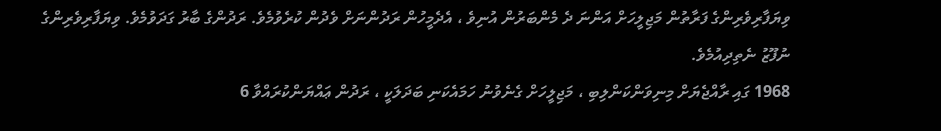ވިޔަފާރިވެރިންގެ ފަރާތުން މަޖިލީހަށް އަންނަ ދެ މެންބަރުން އުނިވެ ، އެދެމީހުން ރަދުންނަށް ވެދުން ކުރެވުމެވެ. ރަދުންގެ ބާރު ގަދަވުމެވެ. ވިޔަފާރިވެރިންގެ ނުފޫޒު ނެތިދިއުމެވެ.
1968 ގައި ރާއްޖެޔަށް މިނިވަންކަންލިބި ، މަޖިލީހަށް ގެނެވުނު ހަމައެކަނި ބަދަލަކީ ، ރަދުން ޢައްޔަންކުރައްވާ 6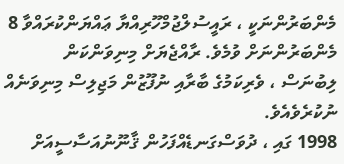މެންބަރުންނަކީ ، ރައީސުލްޖުމްހޫރިއްޔާ ޢައްޔަންކުރައްވާ 8 މެންބަރުންނަށް ވުމެވެ. ރާއްޖެޔަށް މިނިވަންކަން ލިބުނަސް ، ވެރިކަމުގެ ބާރާއި ނުފޫޒުން މަޖިލިސް މިނިވަނެއް ނުކުރެވެއެވެ.
1998 ގައި ، ދުވަސްގަނޑެއްފަހުން ޤާނޫނުއަސާސީއަށް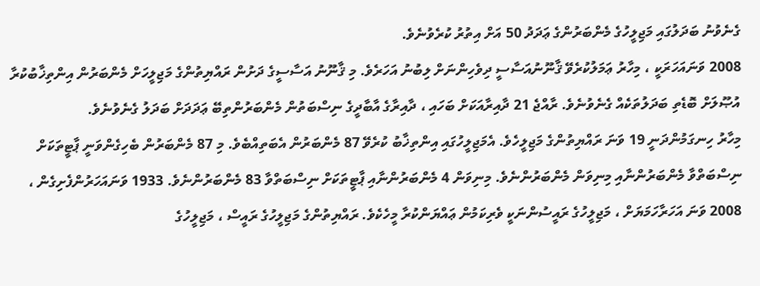ގެނެވުނު ބަދަލުގައި މަޖިލީހުގެ މެންބަރުންގެ ޢަދަދު 50 އަށް އިތުރު ކުރެވުނެވެ.
2008 ވަނައަހަރަކީ ، މިހާރު ޢަމަލުކުރެވޭ ޤާނޫނުއަސާސީ ދިވެހިންނަށް ލިބުނު އަހަރެވެ. މި ޤާނޫނު އަސާސީގެ ދަށުން ރައްޔިތުންގެ މަޖިލީހަށް މެންބަރުން އިންތިޚާބުކުރާ އުޞޫލަށް ބޮޑެތި ބަދަލުތަކެއް ގެނެވުނެވެ. ރާއްޖެ 21 ދާއިރާއަކަށް ބަހައި ، ދާއިރާގެ އާބާދީގެ ނިސްބަތުން މެންބަރުންތިބޭ ޢަދަދަށް ބަދަލު ގެނެވުނެވެ.
މިހާރު ހިނގަމުންދަނީ 19 ވަނަ ރައްޔިތުންގެ މަޖިލީހެވެ. އެމަޖިލީހުގައި އިންތިޚާބު ކުރެވޭ 87 މެންބަރުން އެބަތިއްބެވެ. މި 87 މެންބަރުން ބެހިގެންވަނީ ޕާޓީތަކަށް ނިސްބަތްވާ މެންބަރުންނާއި މިނިވަން މެންބަރުންނެވެ. މިނިވަން 4 މެންބަރުންނާއި ޕާޓީތަކަށް ނިސްބަތްވާ 83 މެންބަރުންނެވެ. 1933 ވަނައަހަރުންފެށިގެން ، 2008 ވަނަ އަހަރާހަމަޔަށް ، މަޖިލީހުގެ ރައީސުންނަކީ ވެރިކަމުން ޢައްޔަންކުރާ މީހެކެވެ. ރައްޔިތުންގެ މަޖިލީހުގެ ރައީސް ، މަޖިލީހުގެ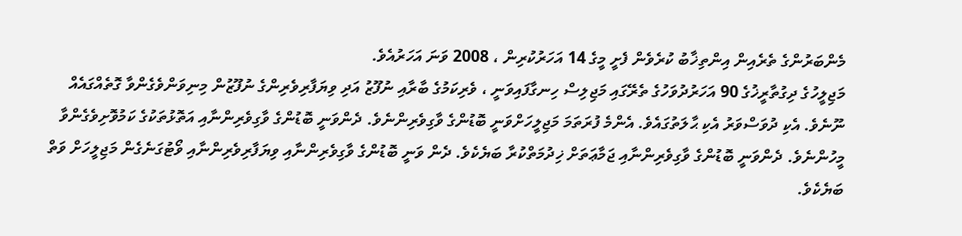މެންބަރުންގެ ތެރެއިން އިންތިޚާބު ކުރެވެން ފެށީ މީގެ 14 އަހަރުކުރިން ، 2008 ވަނަ އަހަރުއެވެ.
މަޖިލީހުގެ ދިގުތާރީޚުގެ 90 އަހަރުދުވަހުގެ ތެރޭގައި މަޖިލިސް ހިނގާފައިވަނީ ، ވެރިކަމުގެ ބާރާއި ނުފޫޒު އަދި ވިޔަފާރިވެރިންގެ ނުފޫޒުން މިނިވަންވެގެންވާ ގޮތެއްގައެއް ނޫނެވެ. އެކި ދުވަސްވަރު އެކި ޙާލަތުގައެވެ. އެންމެ ފުރަތަމަ މަޖިލީހަށްވަނީ ބޮޑުންގެ ވާގިވެރިންނެވެ. ދެންވަނީ ބޮޑުންގެ ވާގިވެރިންނާއި އަތޮޅުތަކުގެ ކަމުވޮށިވެގެންވާ މީހުންނެވެ. ދެންވަނީ ބޮޑުންގެ ވާގިވެރިންނާއި ޖަމާޢަތަށް ޚިދުމަތްކުރާ ބަޔެކެވެ. ދެން ވަނީ ބޮޑުންގެ ވާގިވެރިންނާއި ވިޔަފާރިވެރިންނާއި ވޯޓުގަނެގެން މަޖިލީހަށް ވަތް ބަޔެކެވެ.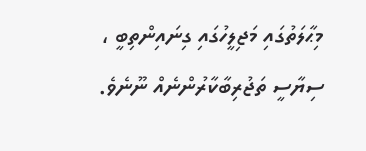މިޙާލަތުގައި މަޖިލީހުގައި ގިނައިންތިބީ ، ސިޔާސީ ތަޖުރިބާކާރުންނެއް ނޫނެވެ.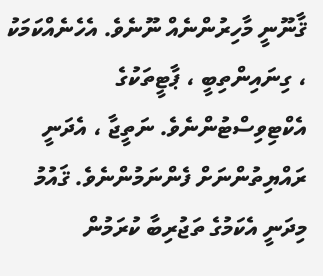ޤާނޫނީ މާހިރުންނެއް ނޫނެވެ. އެހެނެއްކަމަކު ، ގިނައިންތިބީ ، ޕާޓީތަކުގެ އެކްޓިވިސްޓުންނެވެ. ނަތީޖާ ، އެދަނީ ރައްޔިތުންނަށް ފެންނަމުންނެވެ. ޤައުމު މިދަނީ އެކަމުގެ ތަޖުރިބާ ކުރަމުން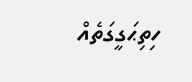ހިތިޙަގީގަތެއް